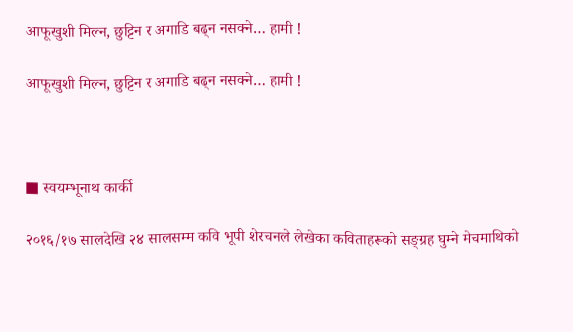आफूखुशी मिल्न, छुट्टिन र अगाडि बढ्न नसक्ने… हामी !

आफूखुशी मिल्न, छुट्टिन र अगाडि बढ्न नसक्ने… हामी !



■ स्वयम्भूनाथ कार्की

२०१६/१७ सालदेखि २४ सालसम्म कवि भूपी शेरचनले लेखेका कविताहरूको सङ्ग्रह घुम्ने मेचमाथिको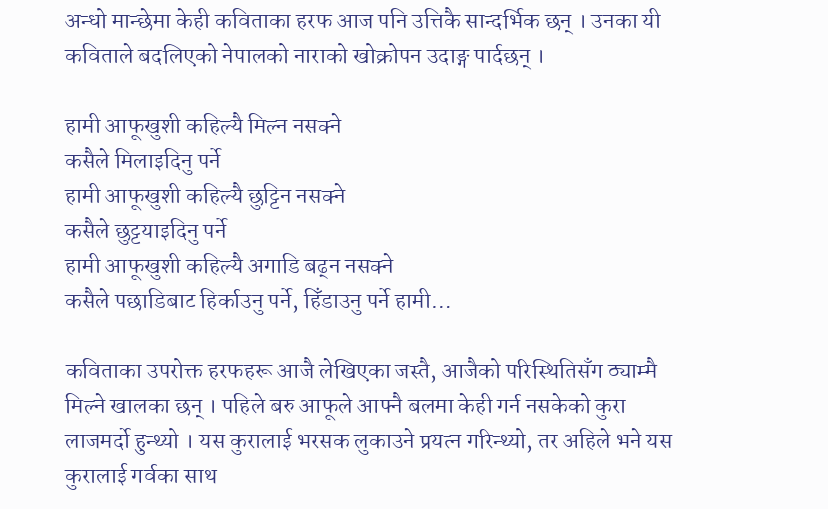अन्धो मान्छेमा केही कविताका हरफ आज पनि उत्तिकै सान्दर्भिक छन् । उनका यी कविताले बदलिएको नेपालको नाराको खोक्रोपन उदाङ्ग पार्दछन् ।

हामी आफूखुशी कहिल्यै मिल्न नसक्ने
कसैले मिलाइदिनु पर्ने
हामी आफूखुशी कहिल्यै छुट्टिन नसक्ने
कसैले छुट्टयाइदिनु पर्ने
हामी आफूखुशी कहिल्यै अगाडि बढ्न नसक्ने
कसैले पछाडिबाट हिर्काउनु पर्ने, हिँडाउनु पर्ने हामी…

कविताका उपरोक्त हरफहरू आजै लेखिएका जस्तै, आजैको परिस्थितिसँग ठ्याम्मै मिल्ने खालका छन् । पहिले बरु आफूले आफ्नै बलमा केही गर्न नसकेको कुरा लाजमर्दो हुन्थ्यो । यस कुरालाई भरसक लुकाउने प्रयत्न गरिन्थ्यो, तर अहिले भने यस कुरालाई गर्वका साथ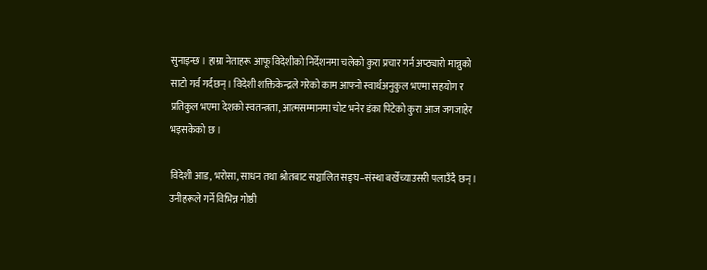सुनाइन्छ । हाम्रा नेताहरू आफू विदेशीको निर्देशनमा चलेको कुरा प्रचार गर्न अप्ठ्यारो मान्नुको साटो गर्व गर्दछन् । विदेशी शक्तिकेन्द्रले गरेको काम आफ्नो स्वार्थअनुकुल भएमा सहयोग र प्रतिकुल भएमा देशको स्वतन्त्रता, आत्मसम्मानमा चोट भनेर डंका पिटेको कुरा आज जगजाहेर भइसकेको छ ।

विदेशी आड, भरोसा, साधन तथा श्रोतबाट सञ्चालित सङ्घ–संस्था बर्खेच्याउसरी पलाउँदै छन् । उनीहरूले गर्ने विभिन्न गोष्ठी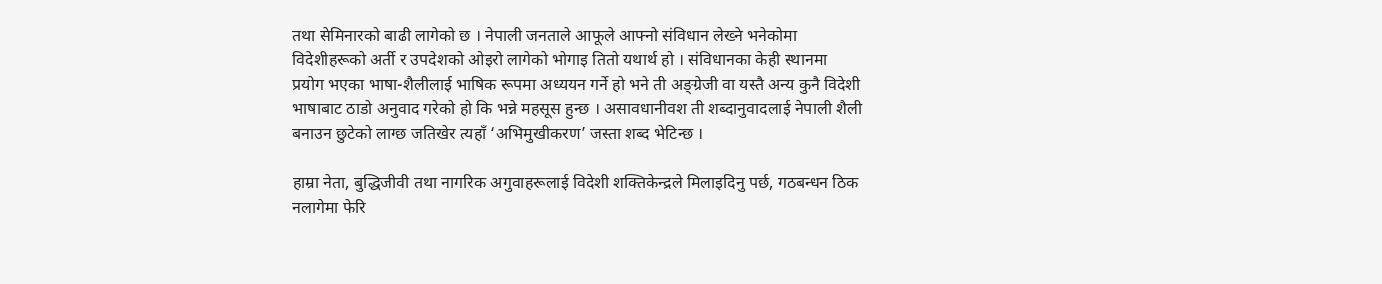तथा सेमिनारको बाढी लागेको छ । नेपाली जनताले आफूले आफ्नो संविधान लेख्ने भनेकोमा विदेशीहरूको अर्ती र उपदेशको ओइरो लागेको भोगाइ तितो यथार्थ हो । संविधानका केही स्थानमा प्रयोग भएका भाषा-शैलीलाई भाषिक रूपमा अध्ययन गर्ने हो भने ती अङ्ग्रेजी वा यस्तै अन्य कुनै विदेशी भाषाबाट ठाडो अनुवाद गरेको हो कि भन्ने महसूस हुन्छ । असावधानीवश ती शब्दानुवादलाई नेपाली शैली बनाउन छुटेको लाग्छ जतिखेर त्यहाँ ‘अभिमुखीकरण’ जस्ता शब्द भेटिन्छ ।

हाम्रा नेता, बुद्धिजीवी तथा नागरिक अगुवाहरूलाई विदेशी शक्तिकेन्द्रले मिलाइदिनु पर्छ, गठबन्धन ठिक नलागेमा फेरि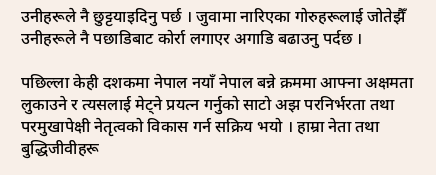उनीहरूले नै छुट्टयाइदिनु पर्छ । जुवामा नारिएका गोरुहरूलाई जोतेझैँ उनीहरूले नै पछाडिबाट कोर्रा लगाएर अगाडि बढाउनु पर्दछ ।

पछिल्ला केही दशकमा नेपाल नयाँ नेपाल बन्ने क्रममा आफ्ना अक्षमता लुकाउने र त्यसलाई मेट्ने प्रयत्न गर्नुको साटो अझ परनिर्भरता तथा परमुखापेक्षी नेतृत्वको विकास गर्न सक्रिय भयो । हाम्रा नेता तथा बुद्धिजीवीहरू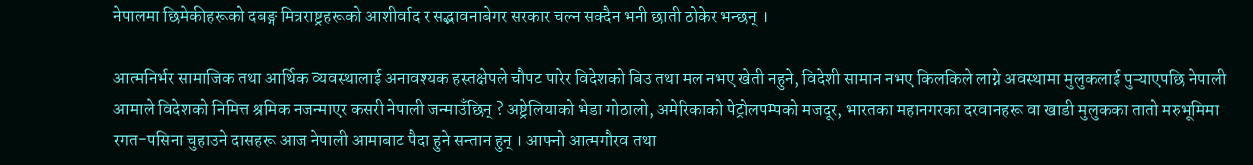नेपालमा छिमेकीहरूको दबङ्ग मित्रराष्ट्रहरूको आशीर्वाद र सद्भावनाबेगर सरकार चल्न सक्दैन भनी छाती ठोकेर भन्छन् ।

आत्मनिर्भर सामाजिक तथा आर्थिक व्यवस्थालाई अनावश्यक हस्तक्षेपले चौपट पारेर विदेशको बिउ तथा मल नभए खेती नहुने, विदेशी सामान नभए किलकिले लाग्ने अवस्थामा मुलुकलाई पुऱ्याएपछि नेपाली आमाले विदेशको निमित्त श्रमिक नजन्माएर कसरी नेपाली जन्माउँछिन् ? अष्ट्रेलियाको भेडा गोठालो, अमेरिकाको पेट्रोलपम्पको मजदूर, भारतका महानगरका दरवानहरू वा खाडी मुलुकका तातो मरुभूमिमा रगत-पसिना चुहाउने दासहरू आज नेपाली आमाबाट पैदा हुने सन्तान हुन् । आफ्नो आत्मगौरव तथा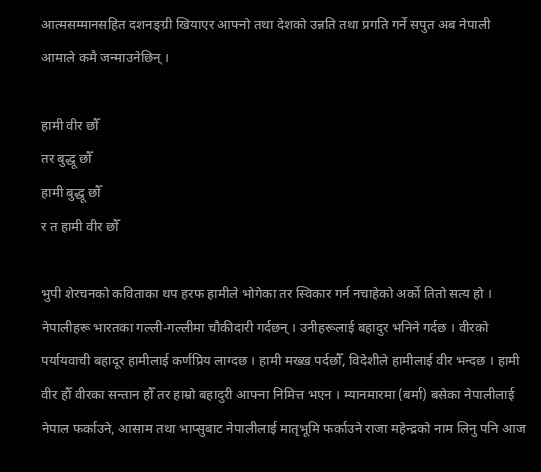आत्मसम्मानसहित दशनङ्ग्री खियाएर आफ्नो तथा देशको उन्नति तथा प्रगति गर्ने सपुत अब नेपाली आमाले कमै जन्माउनेछिन् ।

हामी वीर छौँ
तर बुद्धू छौँ
हामी बुद्धू छौँ
र त हामी वीर छौँ

भुपी शेरचनको कविताका थप हरफ हामीले भोगेका तर स्विकार गर्न नचाहेको अर्को तितो सत्य हो । नेपालीहरू भारतका गल्ली-गल्लीमा चौकीदारी गर्दछन् । उनीहरूलाई बहादुर भनिने गर्दछ । वीरको पर्यायवाची बहादूर हामीलाई कर्णप्रिय लाग्दछ । हामी मख्ख पर्दछौँ, विदेशीले हामीलाई वीर भन्दछ । हामी वीर हौँ वीरका सन्तान हौँ तर हाम्रो बहादुरी आफ्ना निमित्त भएन । म्यानमारमा (बर्मा) बसेका नेपालीलाई नेपाल फर्काउने, आसाम तथा भाप्सुबाट नेपालीलाई मातृभूमि फर्काउने राजा महेन्द्रको नाम लिनु पनि आज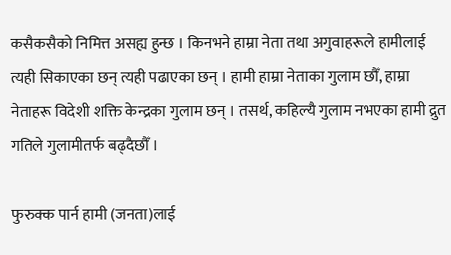कसैकसैको निमित्त असह्य हुन्छ । किनभने हाम्रा नेता तथा अगुवाहरूले हामीलाई त्यही सिकाएका छन् त्यही पढाएका छन् । हामी हाम्रा नेताका गुलाम छौँ, हाम्रा नेताहरू विदेशी शक्ति केन्द्रका गुलाम छन् । तसर्थ, कहिल्यै गुलाम नभएका हामी द्रुत गतिले गुलामीतर्फ बढ्दैछौँ ।

फुरुक्क पार्न हामी (जनता)लाई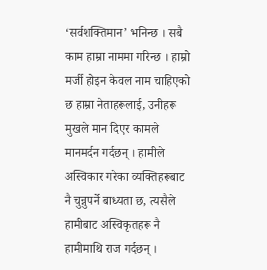‘सर्वशक्तिमान’ भनिन्छ । सबै काम हाम्रा नाममा गरिन्छ । हाम्रो मर्जी होइन केवल नाम चाहिएको छ हाम्रा नेताहरूलाई, उनीहरू मुखले मान दिएर कामले मानमर्दन गर्दछन् । हामीले अस्विकार गरेका व्यक्तिहरूबाट नै चुन्नुपर्ने बाध्यता छ, त्यसैले हामीबाट अस्विकृतहरू नै हामीमाथि राज गर्दछन् ।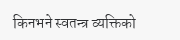किनभने स्वतन्त्र व्यक्तिको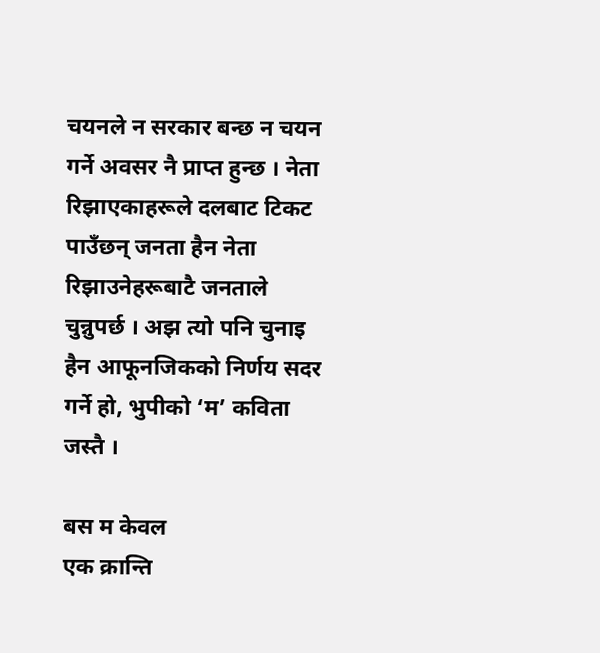चयनले न सरकार बन्छ न चयन गर्ने अवसर नै प्राप्त हुन्छ । नेता रिझाएकाहरूले दलबाट टिकट पाउँछन् जनता हैन नेता रिझाउनेहरूबाटै जनताले चुन्नुपर्छ । अझ त्यो पनि चुनाइ हैन आफूनजिकको निर्णय सदर गर्ने हो, भुपीको ‘म’ कविता जस्तै ।

बस म केवल
एक क्रान्ति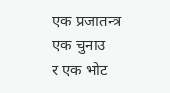एक प्रजातन्त्र
एक चुनाउ
र एक भोट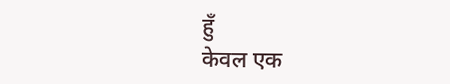हुँ
केवल एक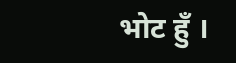भोट हुँ ।